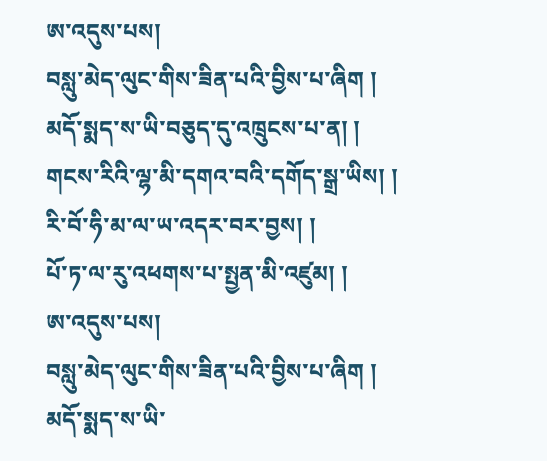ཨ་འདུས་པས།
བསླུ་མེད་ལུང་གིས་ཟིན་པའི་བྱིས་པ་ཞིག །
མདོ་སྨད་ས་ཡི་བཅུད་དུ་འཁྲུངས་པ་ན། །
གངས་རིའི་ལྷ་མི་དགའ་བའི་དགོད་སྒྲ་ཡིས། །
རི་བོ་ཧི་མ་ལ་ཡ་འདར་བར་བྱས། །
པོ་ཏ་ལ་རུ་འཕགས་པ་སྤྱན་མི་འཛུམ། །
ཨ་འདུས་པས།
བསླུ་མེད་ལུང་གིས་ཟིན་པའི་བྱིས་པ་ཞིག །
མདོ་སྨད་ས་ཡི་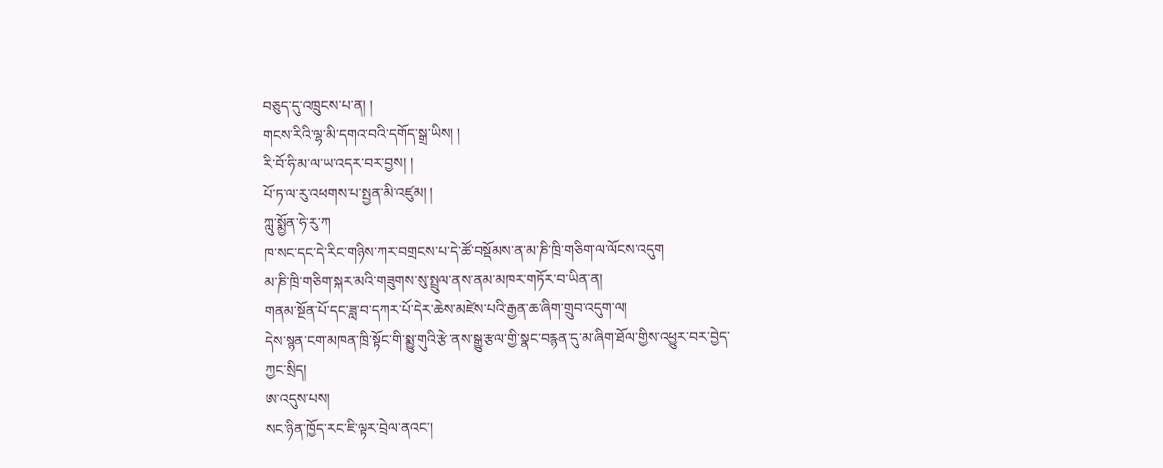བཅུད་དུ་འཁྲུངས་པ་ན། །
གངས་རིའི་ལྷ་མི་དགའ་བའི་དགོད་སྒྲ་ཡིས། །
རི་བོ་ཧི་མ་ལ་ཡ་འདར་བར་བྱས། །
པོ་ཏ་ལ་རུ་འཕགས་པ་སྤྱན་མི་འཛུམ། །
ཀླུ་སྨྱོན་ཧེ་རུ་ཀ
ཁ་སང་དང་དེ་རིང་གཉིས་ཀར་བགྲངས་པ་དེ་ཚོ་བསྡོམས་ན་མ་ཎི་ཁྲི་གཅིག་ལ་ལོངས་འདུག
མ་ཎི་ཁྲི་གཅིག་སྐར་མའི་གཟུགས་སུ་སྤྲུལ་ནས་ནམ་མཁར་གཏོར་བ་ཡིན་ན།
གནམ་སྔོན་པོ་དང་ཟླ་བ་དཀར་པོ་དེར་ཆེས་མཛེས་པའི་རྒྱན་ཆ་ཞིག་གྲུབ་འདུག་ལ།
དེས་སྙན་ངག་མཁན་ཁྲི་སྟོང་གི་སྨྱུ་གུའི་རྩེ་ནས་སྒྱུ་རྩལ་གྱི་སྣང་བརྙན་དུ་མ་ཞིག་ཐོལ་གྱིས་འཕྱུར་བར་བྱེད་ཀྱང་སྲིད།
ཨ་འདུས་པས།
སང་ཉིན་ཁྱོད་རང་ཇི་ལྟར་བྲེལ་ནའང་།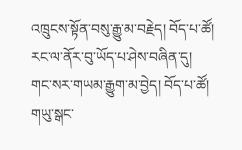འཁྲུངས་སྟོན་བསུ་རྒྱུ་མ་བརྗེད། བོད་པ་ཚོ།
རང་ལ་ནོར་བུ་ཡོད་པ་ཤེས་བཞིན་དུ།
གང་སར་གཡམ་རྒྱུག་མ་བྱེད། བོད་པ་ཚོ།
གཡུ་སྒང་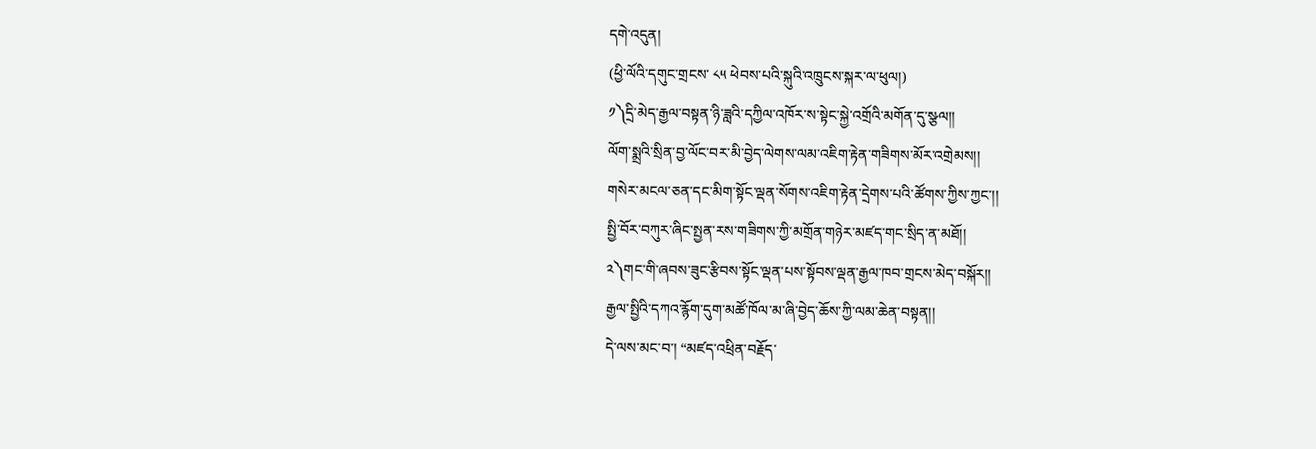དགེ་འདུན།
(ཕྱི་ལོའི་དགུང་གྲངས་ ༨༥ ཕེབས་པའི་སྐུའི་འཁྲུངས་སྐར་ལ་ཕུལ།)
༡༽དྲི་མེད་རྒྱལ་བསྟན་ཉི་ཟླའི་དཀྱིལ་འཁོར་ས་སྟེང་སྐྱེ་འགྲོའི་མགོན་དུ་སྩལ།།
ལོག་སྨྲའི་སྲིན་བྱ་ལོང་བར་མི་བྱེད་ལེགས་ལམ་འཇིག་རྟེན་གཟིགས་མོར་འགྲེམས།།
གསེར་མངལ་ཅན་དང་མིག་སྟོང་ལྡན་སོགས་འཇིག་རྟེན་དྲེགས་པའི་ཚོགས་ཀྱིས་ཀྱང་།།
སྤྱི་བོར་བཀུར་ཞིང་སྤྱན་རས་གཟིགས་ཀྱི་མགྲོན་གཉེར་མཛད་གང་སྲིད་ན་མཐོ།།
༢༽གང་གི་ཞབས་ཟུང་རྩིབས་སྟོང་ལྡན་པས་སྟོབས་ལྡན་རྒྱལ་ཁབ་གྲངས་མེད་བསྐོར།།
རྒྱལ་སྤྱིའི་དཀའ་རྙོག་དུག་མཚོ་ཁོལ་མ་ཞི་བྱེད་ཆོས་ཀྱི་ལམ་ཆེན་བསྟན།།
དེ་ལས་མང་བ་། “མཛད་འཕྲིན་བརྗོད་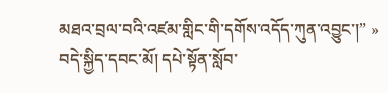མཐའ་བྲལ་བའི་འཛམ་གླིང་གི་དགོས་འདོད་ཀུན་འབྱུང་།” »
བདེ་སྐྱིད་དབང་མོ། དཔེ་སྟོན་སློབ་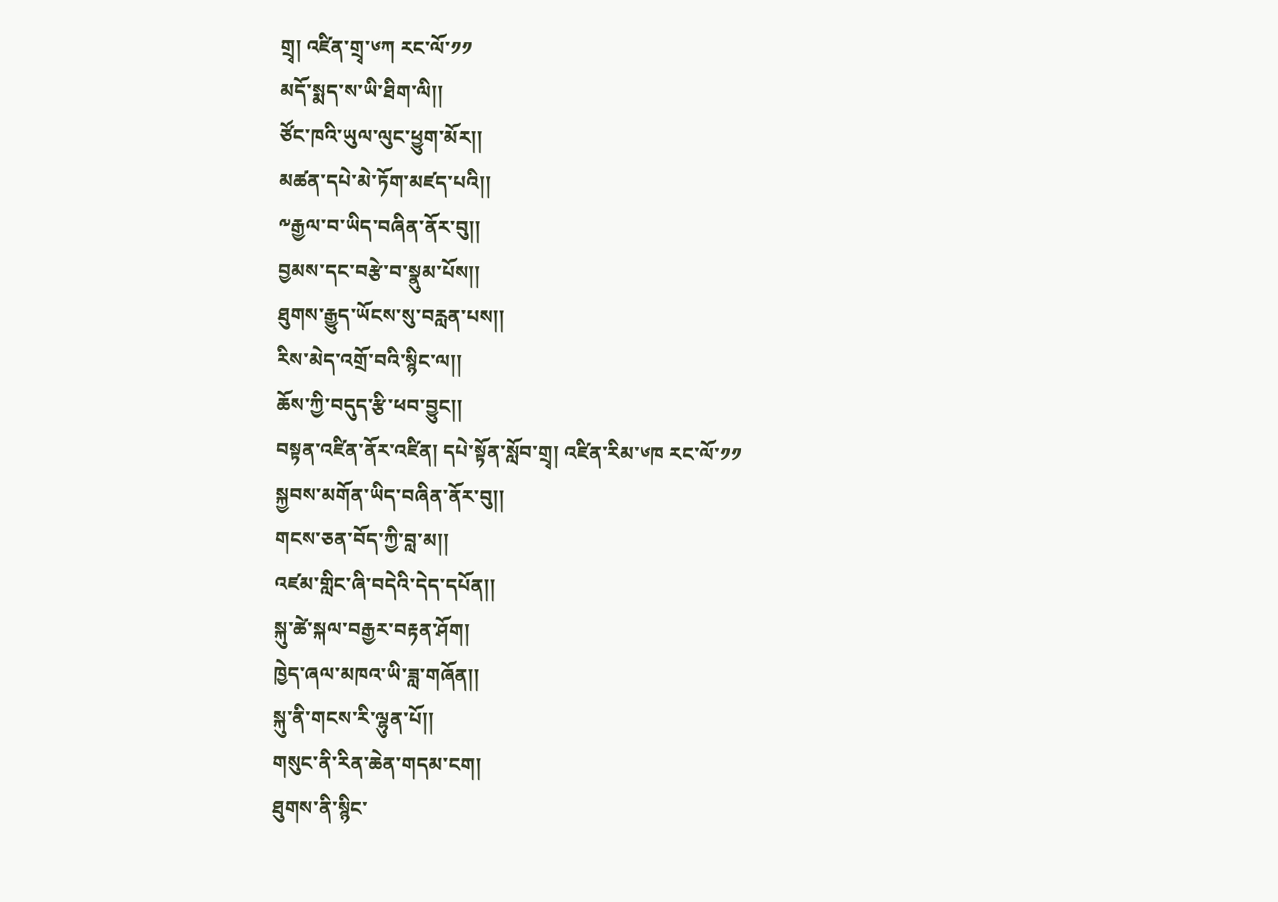གྲྭ། འཛིན་གྲྭ་༦ཀ རང་ལོ་༡༡
མདོ་སྨད་ས་ཡི་ཐིག་ལི།།
ཙོང་ཁའི་ཡུལ་ལུང་ཕྱུག་མོར།།
མཚན་དཔེ་མེ་ཏོག་མཛད་པའི།།
༸རྒྱལ་བ་ཡིད་བཞིན་ནོར་བུ།།
བྱམས་དང་བརྩེ་བ་སྣུམ་པོས།།
ཐུགས་རྒྱུད་ཡོངས་སུ་བརླན་པས།།
རིས་མེད་འགྲོ་བའི་སྙིང་ལ།།
ཆོས་ཀྱི་བདུད་རྩི་ཕབ་བྱུང།།
བསྟན་འཛིན་ནོར་འཛིན། དཔེ་སྟོན་སློབ་གྲྭ། འཛིན་རིམ་༦ཁ རང་ལོ་༡༡
སྐྱབས་མགོན་ཡིད་བཞིན་ནོར་བུ།།
གངས་ཅན་བོད་ཀྱི་བླ་མ།།
འཛམ་གླིང་ཞི་བདེའི་དེད་དཔོན།།
སྐུ་ཚེ་སྐལ་བརྒྱར་བརྟན་ཤོག།
ཁྱེད་ཞལ་མཁའ་ཡི་ཟླ་གཞོན།།
སྐུ་ནི་གངས་རི་ལྷུན་པོ།།
གསུང་ནི་རིན་ཆེན་གདམ་ངག།
ཐུགས་ནི་སྙིང་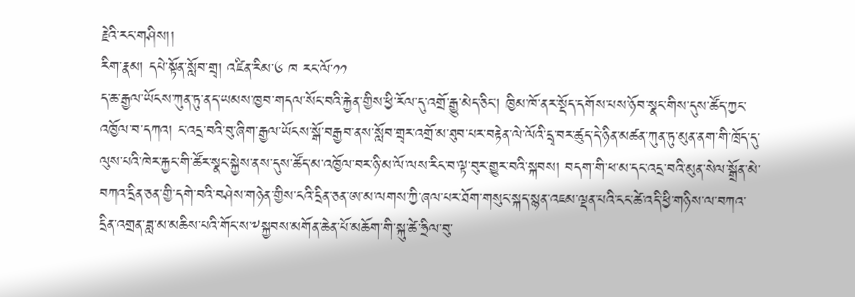རྗེའི་རང་གཤིས།།
རིག་རྣམ། དཔེ་སྟོན་སློབ་གྲྭ། འཛིན་རིམ་༦ ཁ རང་ལོ་༡༡
ད་ཆ་རྒྱལ་ཡོངས་ཀུན་ཏུ་ནད་ཡམས་ཁྱབ་གདལ་སོང་བའི་རྐྱེན་གྱིས་ཕྱི་རོལ་དུ་འགྲོ་རྒྱུ་མེད་ཅིང། ཁྱིམ་ཁོ་ནར་སྡོད་དགོས་པས་ཉོབ་སྣང་གིས་དུས་ཚོད་ཀྱང་འཁྱོལ་བ་དཀའ། ང་འདྲ་བའི་བུ་ཞིག་རྒྱལ་ཡོངས་སྒོ་བརྒྱབ་ནས་སློབ་གྲྭར་འགྲོ་མ་ཐུབ་པར་བརྟེན་ལེ་ལོའི་དྲྭ་བར་ཚུད་དེ་ཉིན་མཚན་ཀུན་ཏུ་མུན་ནག་གི་ཁྲོད་དུ་ལུས་པའི་ཁེར་རྐྱང་གི་ཚོར་སྣང་སྐྱེས་ནས་དུས་ཚོད་མ་འཁྱོལ་བར་ཉི་མ་ལོ་ལས་རིང་བ་ལྟ་བུར་གྱུར་བའི་སྐབས། བདག་གི་ཕ་མ་དང་འདྲ་བའི་མུན་སེལ་སྒྲོན་མེ་བཀའ་དྲིན་ཅན་གྱི་དགེ་བའི་བཤེས་གཉེན་གྱིས་ངའི་དྲིན་ཅན་ཨ་མ་ལགས་ཀྱི་ཞལ་པར་ཐོག་གསུང་སྐད་སྙན་འཇམ་ལྡན་པའི་ངང་ཚེ་འདི་ཕྱི་གཉིས་ལ་བཀའ་དྲིན་འགྲན་ཟླ་མ་མཆིས་པའི་གོང་ས་༸སྐྱབས་མགོན་ཆེན་པོ་མཆོག་གི་སྐུ་ཚེ་ཧྲིལ་བུ་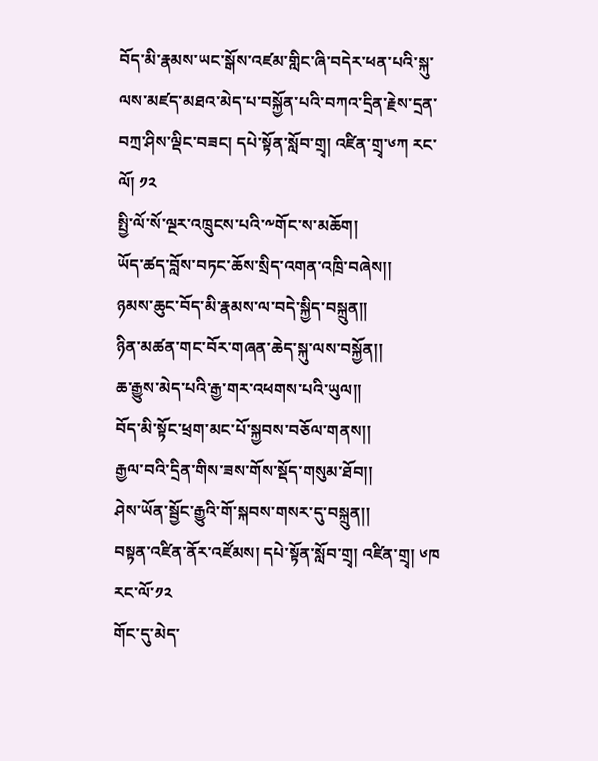བོད་མི་རྣམས་ཡང་སྒོས་འཛམ་གླིང་ཞི་བདེར་ཕན་པའི་སྐུ་ལས་མཛད་མཐའ་མེད་པ་བསྐྱོན་པའི་བཀའ་དྲིན་རྗེས་དྲན་
བཀྲ་ཤིས་ལྡིང་བཟང། དཔེ་སྟོན་སློབ་གྲྭ། འཛིན་གྲྭ་༦ཀ རང་ལོ། ༡༢
སྤྱི་ལོ་སོ་ལྔར་འཁྲུངས་པའི་༸གོང་ས་མཆོག།
ཡོད་ཚད་བློས་བཏང་ཆོས་སྲིད་འགན་འཁྲི་བཞེས།།
ཉམས་ཆུང་བོད་མི་རྣམས་ལ་བདེ་སྐྱིད་བསྐྲུན།།
ཉིན་མཚན་གང་བོར་གཞན་ཆེད་སྐུ་ལས་བསྐྱོན།།
ཆ་རྒྱུས་མེད་པའི་རྒྱ་གར་འཕགས་པའི་ཡུལ།།
བོད་མི་སྟོང་ཕྲག་མང་པོ་སྐྱབས་བཅོལ་གནས།།
རྒྱལ་བའི་དྲིན་གིས་ཟས་གོས་སྡོད་གསུམ་ཐོབ།།
ཤེས་ཡོན་སྦྱོང་རྒྱུའི་གོ་སྐབས་གསར་དུ་བསྐྲུན།།
བསྟན་འཛིན་ནོར་འཛོམས། དཔེ་སྟོན་སློབ་གྲྭ། འཛིན་གྲྭ། ༦ཁ རང་ལོ་༡༢
གོང་དུ་མེད་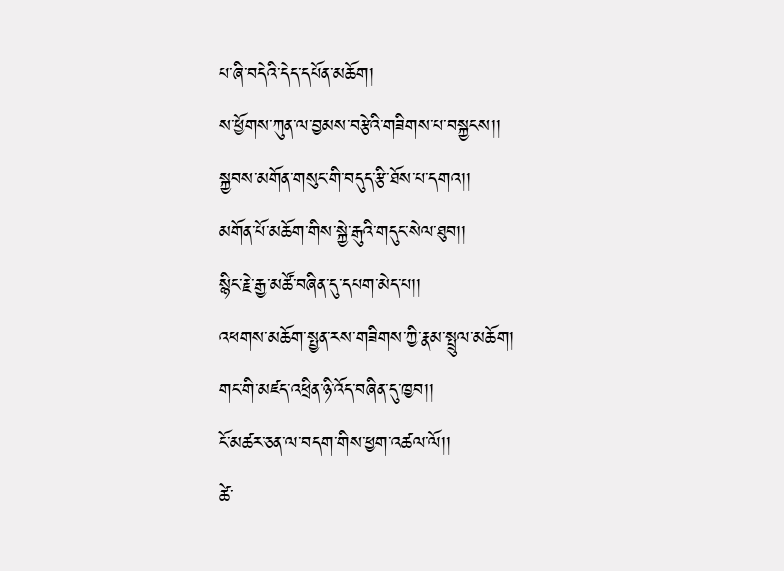པ་ཞི་བདེའི་དེད་དཔོན་མཆོག།
ས་ཕྱོགས་ཀུན་ལ་བྱམས་བརྩེའི་གཟིགས་པ་བསྐྱངས།།
སྐྱབས་མགོན་གསུང་གི་བདུད་རྩི་ཐོས་པ་དགའ།།
མགོན་པོ་མཆོག་གིས་སྐྱེ་རྒུའི་གདུང་སེལ་ཐུབ།།
སྙིང་རྗེ་རྒྱ་མཚོ་བཞིན་དུ་དཔག་མེད་པ།།
འཕགས་མཆོག་སྤྱན་རས་གཟིགས་ཀྱི་རྣམ་སྤྲུལ་མཆོག།
གང་གི་མཛད་འཕྲིན་ཉི་འོད་བཞིན་དུ་ཁྱབ།།
ངོ་མཚར་ཅན་ལ་བདག་གིས་ཕྱག་འཚལ་ལོ།།
ཚེ་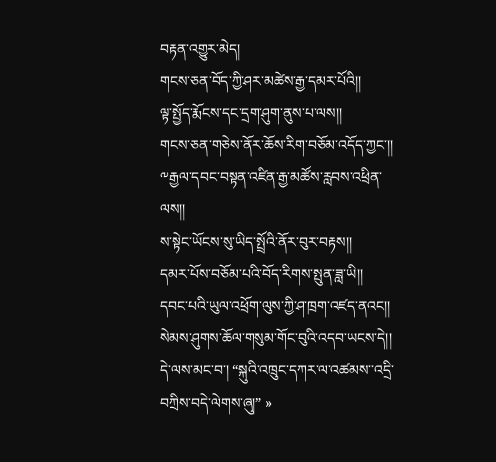བརྟན་འགྱུར་མེད།
གངས་ཅན་བོད་ཀྱི་ཤར་མཚེས་རྒྱ་དམར་པོའི།།
ལྟ་སྤྱོད་རྨོངས་དང་དྲག་ཤུག་ནུས་པ་ལས།།
གངས་ཅན་གཅེས་ནོར་ཆོས་རིག་བཅོམ་འདོད་ཀྱང་།།
༸རྒྱལ་དབང་བསྟན་འཛིན་རྒྱ་མཚོས་རླབས་འཕྲིན་ལས།།
ས་སྟེང་ཡོངས་སུ་ཡིད་སྤྲོའི་ནོར་བུར་བརྟས།།
དམར་པོས་བཅོམ་པའི་བོད་རིགས་སྤུན་ཟླ་ཡི།།
དབང་པའི་ཡུལ་འཕྲོག་ལུས་ཀྱི་ཤ་ཁྲག་འཛད་ནའང།།
སེམས་ཤུགས་ཆོལ་གསུམ་གོང་བུའི་འདབ་ཡངས་དེ།།
དེ་ལས་མང་བ་། “སྐུའི་འཁྲུང་དཀར་ལ་འཚམས་་འདྲི་བཀྲིས་བདེ་ལེགས་ཞུ།” »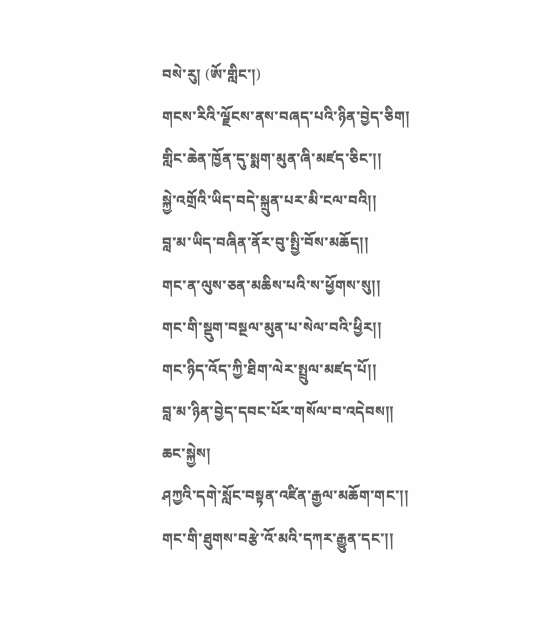བསེ་རུ། (ཨོ་གླིང་།)
གངས་རིའི་ལྗོངས་ནས་བཞད་པའི་ཉིན་བྱེད་ཅིག།
གླིང་ཆེན་ཁྱོན་དུ་སྨག་མུན་ཞི་མཛད་ཅིང་།།
སྐྱེ་འགྲོའི་ཡིད་བདེ་སྐྲུན་པར་མི་ངལ་བའི།།
བླ་མ་ཡིད་བཞིན་ནོར་བུ་སྤྱི་བོས་མཆོད།།
གང་ན་ལུས་ཅན་མཆིས་པའི་ས་ཕྱོགས་སུ།།
གང་གི་སྡུག་བསྔལ་མུན་པ་སེལ་བའི་ཕྱིར།།
གང་ཉིད་འོད་ཀྱི་ཐིག་ལེར་སྤྲུལ་མཛད་པོ།།
བླ་མ་ཉིན་བྱེད་དབང་པོར་གསོལ་བ་འདེབས།།
ཆང་སྐྱེས།
ཤཀྱའི་དགེ་སློང་བསྟན་འཛིན་རྒྱལ་མཆོག་གང་།།
གང་གི་ཐུགས་བརྩེ་འོ་མའི་དཀར་རྒྱུན་དང་།།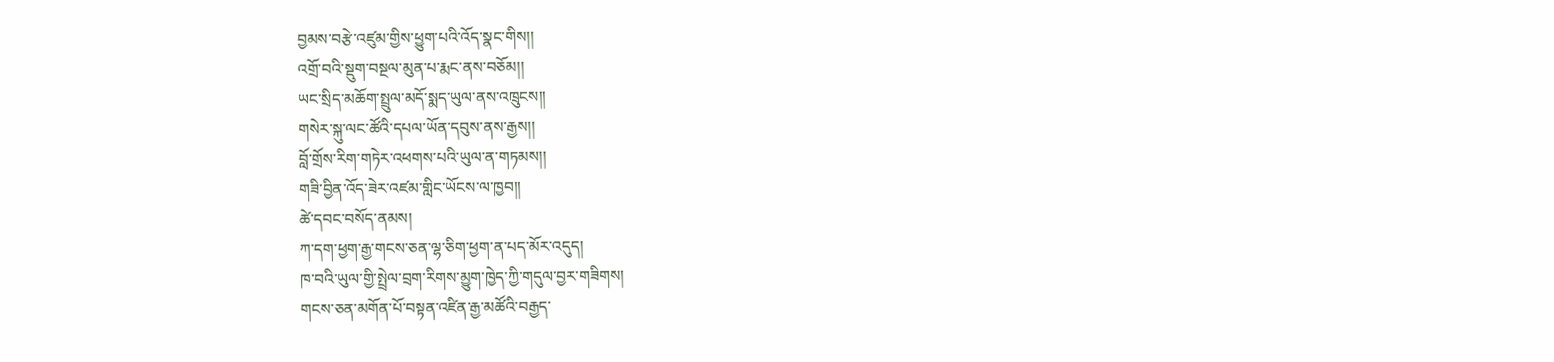བྱམས་བརྩེ་འཛུམ་གྱིས་ཕྱུག་པའི་འོད་སྣང་གིས།།
འགྲོ་བའི་སྡུག་བསྔལ་མུན་པ་རྨང་ནས་བཅོམ།།
ཡང་སྲིད་མཆོག་སྤྲུལ་མདོ་སྨད་ཡུལ་ནས་འཁྲུངས།།
གསེར་སྐུ་ལང་ཚོའི་དཔལ་ཡོན་དབུས་ནས་རྒྱས།།
བློ་གྲོས་རིག་གཏེར་འཕགས་པའི་ཡུལ་ན་གཏམས།།
གཟི་བྱིན་འོད་ཟེར་འཛམ་གླིང་ཡོངས་ལ་ཁྱབ།།
ཚེ་དབང་བསོད་ནམས།
ཀ་དག་ཕྱག་རྒྱ་གངས་ཅན་ལྷ་ཅིག་ཕྱག་ན་པད་མོར་འདུད།
ཁ་བའི་ཡུལ་གྱི་སྤྲེལ་བྲག་རིགས་མྱུག་ཁྱེད་ཀྱི་གདུལ་བྱར་གཟིགས།
གངས་ཅན་མགོན་པོ་བསྟན་འཛིན་རྒྱ་མཚོའི་བརྒྱད་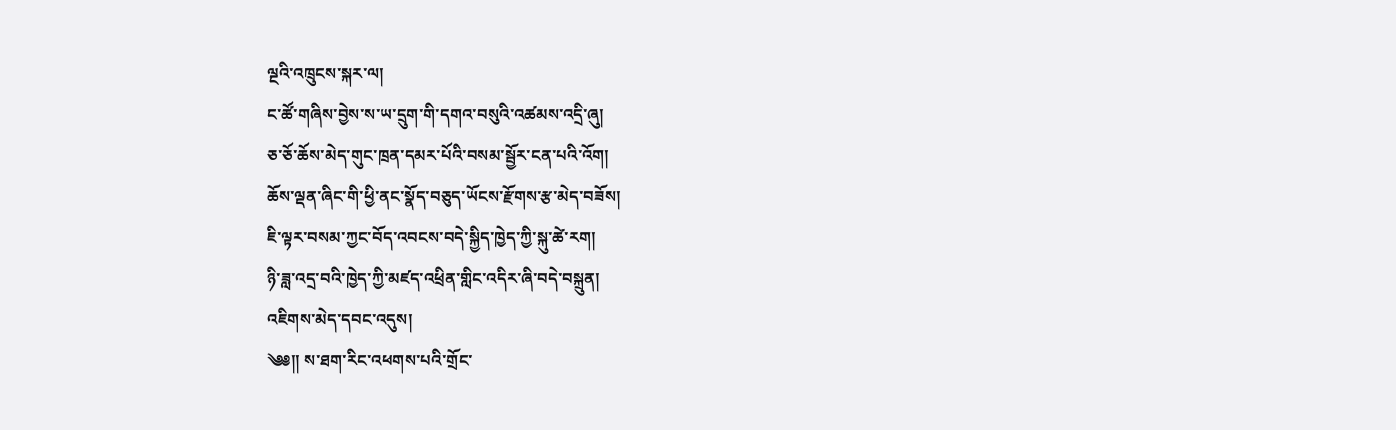ལྔའི་འཁྲུངས་སྐར་ལ།
ང་ཚོ་གཞིས་བྱེས་ས་ཡ་དྲུག་གི་དགའ་བསུའི་འཚམས་འདྲི་ཞུ།
ཅ་ཅོ་ཆོས་མེད་གུང་ཁྲན་དམར་པོའི་བསམ་སྦྱོར་ངན་པའི་འོག།
ཆོས་ལྡན་ཞིང་གི་ཕྱི་ནང་སྣོད་བཅུད་ཡོངས་རྫོགས་རྩ་མེད་བཟོས།
ཇི་ལྟར་བསམ་ཀྱང་བོད་འབངས་བདེ་སྐྱིད་ཁྱེད་ཀྱི་སྐུ་ཚེ་རག།
ཉི་ཟླ་འདྲ་བའི་ཁྱེད་ཀྱི་མཛད་འཕྲིན་གླིང་འདིར་ཞི་བདེ་བསྐྲུན།
འཇིགས་མེད་དབང་འདུས།
༄༅།། ས་ཐག་རིང་འཕགས་པའི་གྲོང་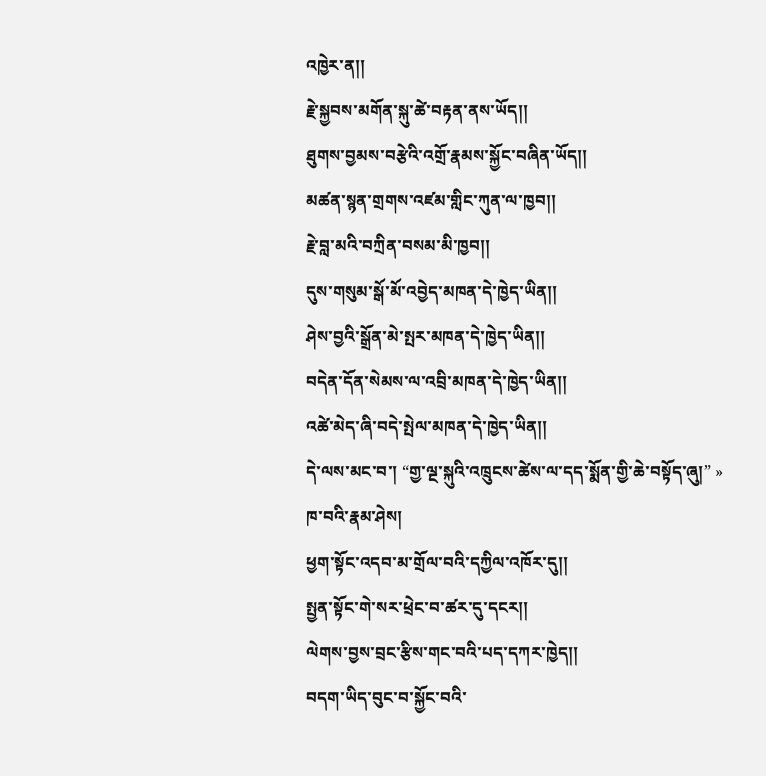འཁྱེར་ན།།
རྗེ་སྐྱབས་མགོན་སྐུ་ཚེ་བརྟན་ནས་ཡོད།།
ཐུགས་བྱམས་བརྩེའི་འགྲོ་རྣམས་སྐྱོང་བཞིན་ཡོད།།
མཚན་སྙན་གྲགས་འཛམ་གླིང་ཀུན་ལ་ཁྱབ།།
རྗེ་བླ་མའི་བཀྲིན་བསམ་མི་ཁྱབ།།
དུས་གསུམ་སྒོ་མོ་འབྱེད་མཁན་དེ་ཁྱེད་ཡིན།།
ཤེས་བྱའི་སྒྲོན་མེ་སྤར་མཁན་དེ་ཁྱེད་ཡིན།།
བདེན་དོན་སེམས་ལ་འབྲི་མཁན་དེ་ཁྱེད་ཡིན།།
འཚེ་མེད་ཞི་བདེ་སྤེལ་མཁན་དེ་ཁྱེད་ཡིན།།
དེ་ལས་མང་བ་། “གྱ་ལྔ་སྐུའི་འཁྲུངས་ཚེས་ལ་དད་སྨོན་གྱི་ཆེ་བསྟོད་ཞུ།” »
ཁ་བའི་རྣམ་ཤེས།
ཕྱག་སྟོང་འདབ་མ་གྲོལ་བའི་དཀྱིལ་འཁོར་དུ།།
སྤྱན་སྟོང་གེ་སར་ཕྲེང་བ་ཚར་དུ་དངར།།
ལེགས་བྱས་བྲང་རྩིས་གང་བའི་པད་དཀར་ཁྱེད།།
བདག་ཡིད་བུང་བ་སྐྱོང་བའི་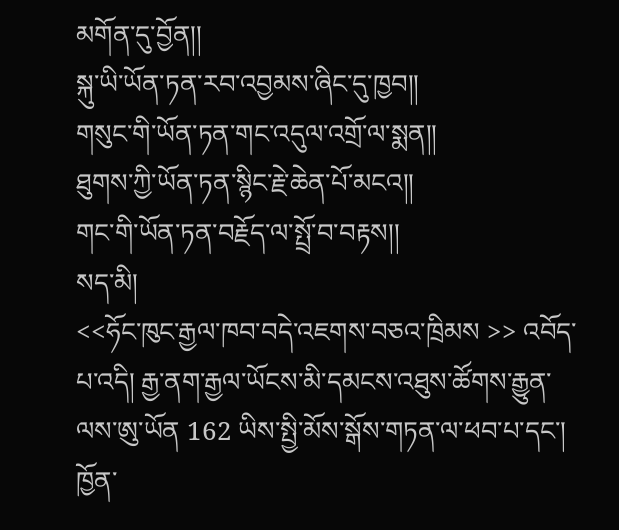མགོན་དུ་བྱོན།།
སྐུ་ཡི་ཡོན་ཏན་རབ་འབྱམས་ཞིང་དུ་ཁྱབ།།
གསུང་གི་ཡོན་ཏན་གང་འདུལ་འགྲོ་ལ་སྨན།།
ཐུགས་ཀྱི་ཡོན་ཏན་སྙིང་རྗེ་ཆེན་པོ་མངའ།།
གང་གི་ཡོན་ཏན་བརྗོད་ལ་སྤྲོ་བ་བརྟས།།
སད་མི།
<<ཧོང་ཁུང་རྒྱལ་ཁབ་བདེ་འཇགས་བཅའ་ཁྲིམས >> འབོད་པ་འདི། རྒྱ་ནག་རྒྱལ་ཡོངས་མི་དམངས་འཐུས་ཚོགས་རྒྱུན་ལས་ཨུ་ཡོན 162 ཡིས་སྤྱི་མོས་སྒོས་གཏན་ལ་ཕབ་པ་དང་། ཁྱོན་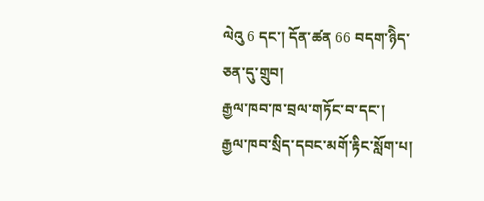ལེའུ 6 དང་། དོན་ཚན 66 བདག་ཉིེད་ཅན་དུ་གྲུབ།
རྒྱལ་ཁབ་ཁ་བྲལ་གཏོང་བ་དང་། རྒྱལ་ཁབ་སྲིད་དབང་མགོ་རྟིང་སློག་པ།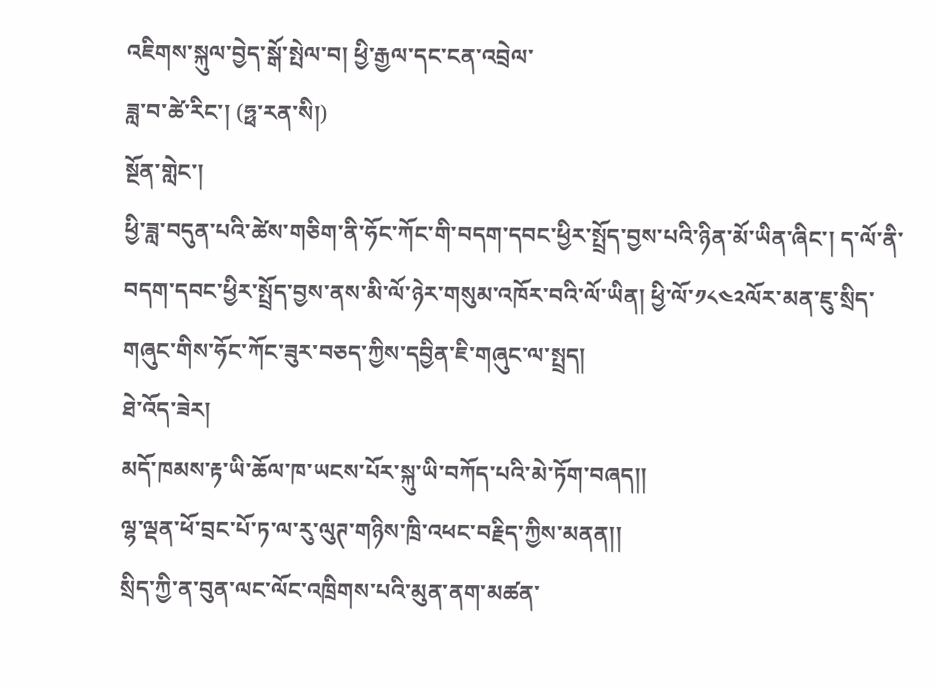འཇིགས་སྐུལ་བྱེད་སྒོ་སྤེལ་བ། ཕྱི་རྒྱལ་དང་ངན་འབྲེལ་
ཟླ་བ་ཚེ་རིང་། (ཧྥ་རན་སི།)
སྔོན་གླེང་།
ཕྱི་ཟླ་བདུན་པའི་ཚེས་གཅིག་ནི་ཧོང་ཀོང་གི་བདག་དབང་ཕྱིར་སྤྲོད་བྱས་པའི་ཉིན་མོ་ཡིན་ཞིང་། ད་ལོ་ནི་བདག་དབང་ཕྱིར་སྤྲོད་བྱས་ནས་མི་ལོ་ཉེར་གསུམ་འཁོར་བའི་ལོ་ཡིན། ཕྱི་ལོ་༡༨༤༢ལོར་མན་ཇུ་སྲིད་གཞུང་གིས་ཧོང་ཀོང་ཟུར་བཅད་ཀྱིས་དབྱིན་ཇི་གཞུང་ལ་སྤྲད།
ཐེ་འོད་ཟེར།
མདོ་ཁམས་རྟ་ཡི་ཆོལ་ཁ་ཡངས་པོར་སྐུ་ཡི་བཀོད་པའི་མེ་ཏོག་བཞད།།
ལྷ་ལྡན་ཕོ་བྲང་པོ་ཏ་ལ་རུ་ལུཊ་གཉིས་ཁྲི་འཕང་བརྗིད་ཀྱིས་མནན།།
སྲིད་ཀྱི་ན་བུན་ལང་ལོང་འཁྲིགས་པའི་མུན་ནག་མཚན་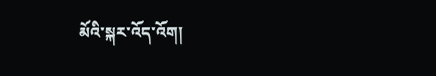མོའི་སྐར་འོད་འོག།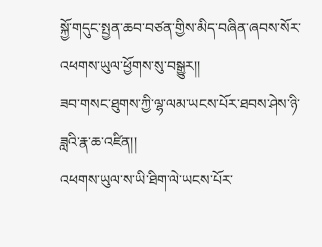སྐྱོ་གདུང་སྤྱན་ཆབ་བཙན་གྱིས་མིད་བཞིན་ཞབས་སོར་འཕགས་ཡུལ་ཕྱོགས་སུ་བསྒྱུར།།
ཟབ་གསང་ཐུགས་ཀྱི་ལྷ་ལམ་ཡངས་པོར་ཐབས་ཤེས་ཉི་ཟླའི་རྣ་ཆ་འཛིན།།
འཕགས་ཡུལ་ས་ཡི་ཐིག་ལེ་ཡངས་པོར་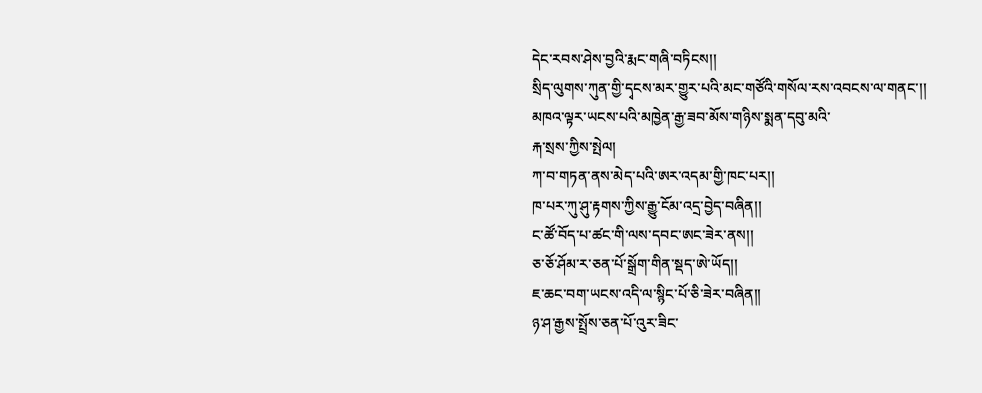དེང་རབས་ཤེས་བྱའི་རྨང་གཞི་བཏིངས།།
སྲིད་ལུགས་ཀུན་གྱི་དྭངས་མར་གྱུར་པའི་མང་གཙོའི་གསོལ་རས་འབངས་ལ་གནང་།།
མཁའ་ལྟར་ཡངས་པའི་མཁྱེན་རྒྱ་ཟབ་མོས་གཉིས་སྨན་དབུ་མའི་
རྐ་སྲས་ཀྱིས་སྤེལ།
ཀ་བ་གཏན་ནས་མེད་པའི་ཨར་འདམ་གྱི་ཁང་པར།།
ཁ་པར་ཀུ་ཤུ་རྟགས་ཀྱིས་རྒྱུ་ངོམ་འདྲ་བྱེད་བཞིན།།
ང་ཚོ་བོད་པ་ཚང་གི་ལས་དབང་ཨང་ཟེར་ནས།།
ཅ་ཅོ་ཤོམ་ར་ཅན་པོ་སྒྲོག་གིན་སྡད་ཨེ་ཡོད།།
ཇ་ཆང་བག་ཡངས་འདི་ལ་སྙིང་པོ་ཅི་ཟེར་བཞིན།།
ཉ་ཤ་རྒྱས་སྤྲོས་ཅན་པོ་འུར་ཟིང་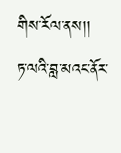གིས་རོལ་ནས།།
ཏ་ལའི་བླ་མའང་ནོར་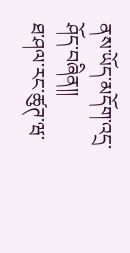ནས་ཡོད་མདོག་འདྲ་ཤོད་བཞིན།།
ཐ་ཤལ་རང་ཚུཊ་ཝ་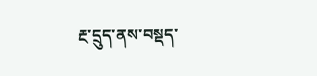རྔ་དྲུད་ནས་བསྡད་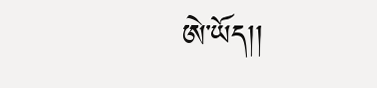ཨེ་ཡོད།།